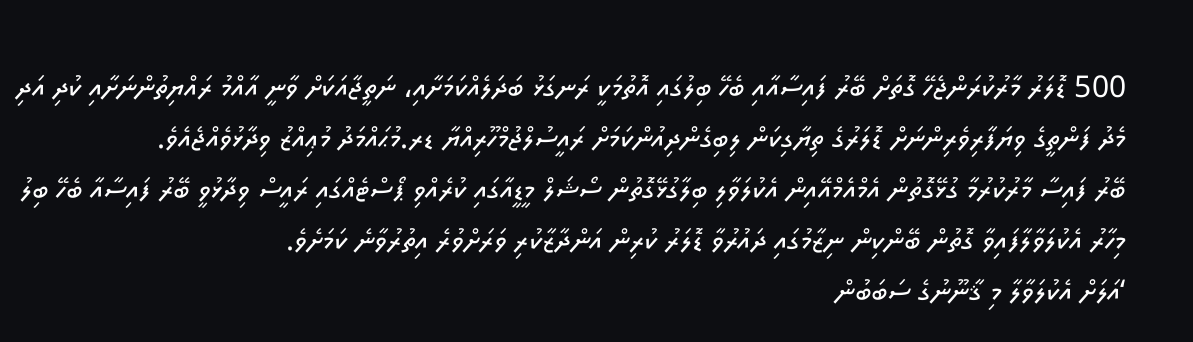500 ޑޮލަރު މާރުކުރަންޖެހޭ ގޮތަށް ބޭރު ފައިސާއާއި ބެހޭ ބިލުގައި އޮތުމަކީ ރަނގަޅު ބަދަލެއްކަމަށާއި، ނަތީޖާއަކަށް ވާނީ އާއްމު ރައްޔިތުންނަށާއި ކުދި އަދި މެދު ފަންތީގެ ވިޔަފާރިވެރިންނަށް ޑޮލަރުގެ ތިޔާގިކަން ލިބިގެންދިއުންކަމަށް ރައީސުލްޖުމްހޫރިއްޔާ ޑރ.މުޙައްމަދު މުޢިއްޒު ވިދާޅުވެއްޖެއެވެ.
ބޭރު ފައިސާ މާރުކުރުމާ ގުޅޭގޮތުން އެމްއެމްއޭއިން އެކުލަވާލި ބިލާގުޅޭގޮތުން ސޯޝަލް މީޑީއާގައި ކުރެއްވި ޕޯސްޓެއްގައި ރައީސް ވިދާޅުވީ ބޭރު ފައިސާއާ ބެހޭ ބިލު މިހާރު އެކުލަވާލާފައިވާ ގޮތުން ބޭންކިން ނިޒާމުގައި ދައުރުވާ ޑޮލަރު ކުރިން އަންދާޒާކުރި ވަރަށްވުރެ އިތުރުވާނެ ކަމަށެވެ.
‘އަލަށް އެކުލަވާލާ މި ޤާނޫނުގެ ސަބަބުން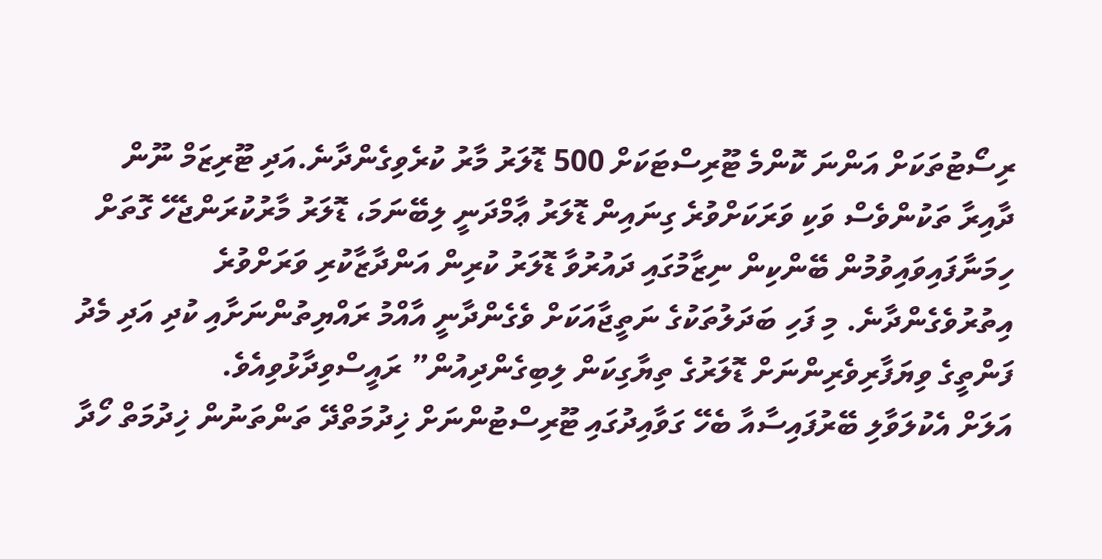ރިސޯޓުތަކަށް އަންނަ ކޮންމެ ޓޫރިސްޓަކަށް 500 ޑޮލަރު މާރު ކުރެވިގެންދާނެ.އަދި ޓޫރިޒަމް ނޫން ދާއިރާ ތަކުންވެސް ވަކި ވަރަކަށްވުރެ ގިނައިން ޑޮލަރު ޢާމްދަނީ ލިބޭނަމަ، ޑޮލަރު މާރުކުރަންޖެހޭ ގޮތަށް ހިމަނާފައިވައިވުމުން ބޭންކިން ނިޒާމުގައި ދައުރުވާ ޑޮލަރު ކުރިން އަންދާޒާކުރި ވަރަށްވުރެ އިތުރުވެގެންދާނެ. މި ފަހި ބަދަލުތަކުގެ ނަތީޖާއަކަށް ވެގެންދާނީ އާއްމު ރައްޔިތުންނަށާއި ކުދި އަދި މެދު ފަންތީގެ ވިޔަފާރިވެރިންނަށް ޑޮލަރުގެ ތިޔާގިކަން ލިބިގެންދިއުން” ރައީސްވިދާޅުވިއެވެ.
އަލަށް އެކުލަވާލި ބޭރުފައިސާއާ ބެހޭ ގަވާއިދުގައި ޓޫރިސްޓުންނަށް ޚިދުމަތްދޭ ތަންތަނުން ޚިދުމަތް ހޯދާ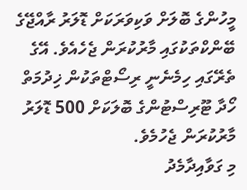މީހުންގެ ބޮލަށް ވަކިވަރަކަށް ޑޮލަރު ރާއްޖޭގެ ބޭންކްތަކުގައި މާރުކުރަން ޖެހެއެވެ. އޭގެ ތެރޭގައި ހިމެނެނީ ރިސޯޓްތަކުން ޚިދުމަތް ހޯދާ ޓޫރިސްޓުންގެ ބޮލަކަށް 500 ޑޮލަރު މާރުކުރަން ޖެހުމެވެ.
މި ގަވާއިދާމެދު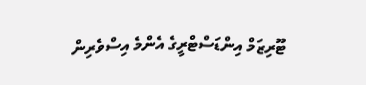ޓޫރިޒަމް އިންޑަސްޓްރީގެ އެންމެ އިސްވެރިން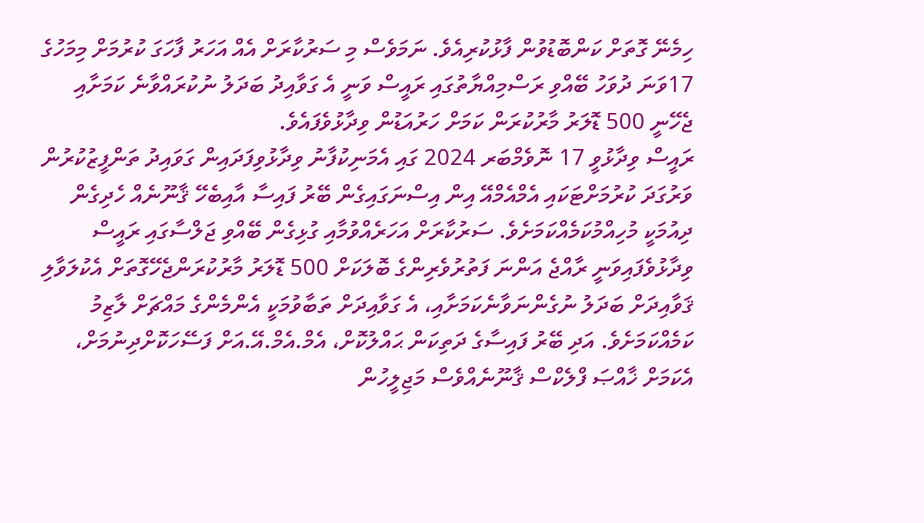ހިމެނޭ ގޮތަށް ކަންބޮޑުވުން ފާޅުކުރިއެވެ. ނަމަވެސް މި ސަރުކާރަށް އެއް އަހަރު ފާހަގަ ކުރުމަށް މިމަހުގެ 17ވަނަ ދުވަހު ބޭއްވި ރަސްމިއްޔާތުގައި ރައީސް ވަނީ އެ ގަވާއިދު ބަދަލު ނުކުރައްވާނެ ކަމަށާއި ޖެހޭނީ 500 ޑޮލަރު މާރުކުރަން ކަމަށް ހަރުއަޑުން ވިދާޅުވެފައެވެ.
ރައީސް ވިދާޅުވީ 17 ނޮވެމްބަރ 2024 ގައި އެމަނިކުފާނު ވިދާޅުވިފަދައިން ގަވައިދު ތަންފީޒުކުރުން ވަރުގަދަ ކުރުމަށްޓަކައި އެމްއެމްއޭ އިން އިސްނަގައިގެން ބޭރު ފައިސާ އާއިބެހޭ ޤާނޫނެއް ހެދިގެން ދިއުމަކީ މުހިއްމުކަމެއްކަމަށެވެ. ސަރުކާރަށް އަހަރެއްވުމާއި ގުޅިގެން ބޭއްވި ޖަލްސާގައި ރައީސް ވިދާޅުވެފައިވަނީ ރާއްޖެ އަންނަ ފަތުރުވެރިންގެ ބޮލަކަށް 500 ޑޮލަރު މާރުކުރަންޖެހޭގޮތަށް އެކުލަވާލި ޤަވާއިދަށް ބަދަލު ނުގެންނަވާނެކަމަށާއި، އެ ގަވާއިދަށް ތަބާވުމަކީ އެންމެންގެ މައްޗަށް ލާޒިމު ކަމެއްކަމަށެވެ. އަދި ބޭރު ފައިސާގެ ދަތިކަން ޙައްލުކޮށް، އެމް.އެމް.އޭ.އަށް ފަސޭހަކޮށްދިނުމަށް، އެކަމަށް ޚާއްޞަ ފްލެކްސް ޤާނޫނެއްވެސް މަޖިލީހުން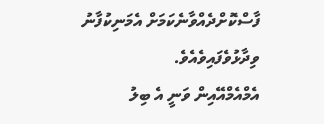ފާސްކޮށްދެއްވާނެކަމަށް އެމަނިކުފާނު ވިދާޅުވެފައިވެއެވެ.
އެމްއެމްއޭއިން ވަނީ އެ ބިލު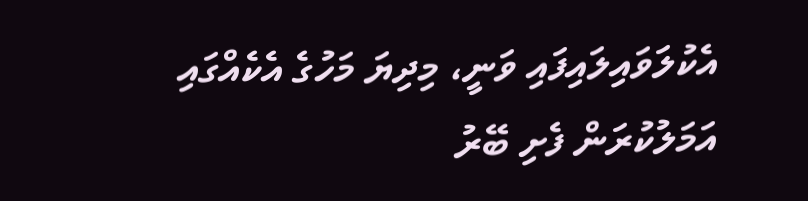އެކުލަވައިލައިފައި ވަނީ، މިދިޔަ މަހުގެ އެކެއްގައި އަމަލުކުރަން ފެށި ބޭރު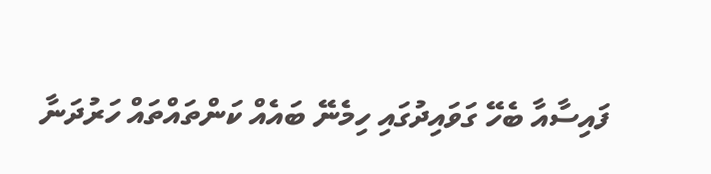ފައިސާއާ ބެހޭ ގަވައިދުގައި ހިމެނޭ ބައެއް ކަންތައްތައް ހަރުދަނާ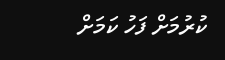ކުރުމަށް ފަހު ކަމަށް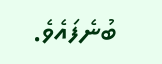ބުނެފައެވެ.